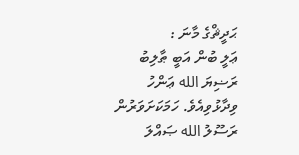ޙަދީޘްގެ މާނަ :
ޢަލީ ބުން އަބީ ޠާލިބު ރަޟިޔަ الله ޢަންހު ވިދާޅުވިއެވެ. ހަމަކަށަވަރުން ރަސޫލު الله ޞައްލަ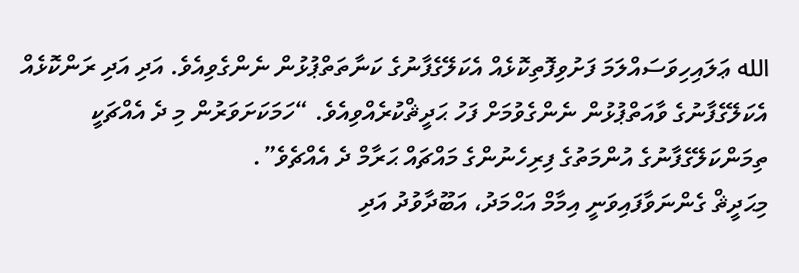الله ޢަލައިހިވަސައްލަމަ ފަށުވިފޮތިކޮޅެއް އެކަލޭގެފާނުގެ ކަނާތަތްޕުޅުން ނެންގެވިއެވެ. އަދި އަދި ރަންކޮޅެއް އެކަލޭގެފާނުގެ ވާއަތްޕުޅުން ނެންގެވުމަށް ފަހު ޙަދީޘްކުރެއްވިއެވެ. “ހަމަކަށަވަރުން މި ދެ އެއްޗަކީ ތިމަންކަލޭގެފާނުގެ އުންމަތުގެ ފިރިހެނުންގެ މައްޗައް ޙަރާމް ދެ އެއްޗެވެ”.
މިޙަދީޘް ގެންނަވާފައިވަނީ އިމާމް އަޙްމަދު، އަބޫދާވުދު އަދި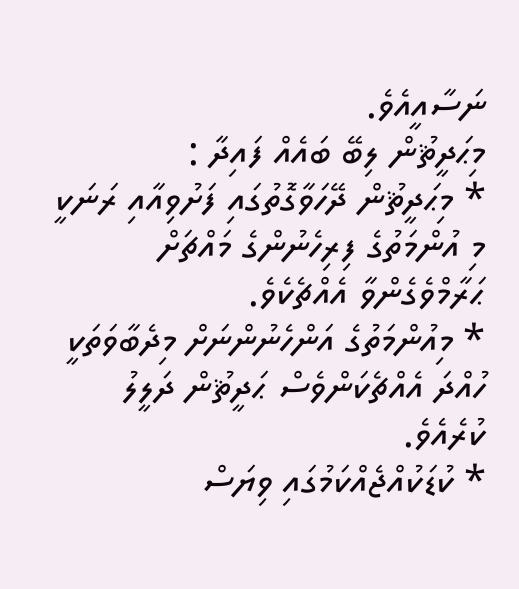ނަސާއީއެވެ.
މިޙަދީޘުން ލިބޭ ބައެއް ފައިދާ :
* މިޙަދީޘުން ދޭހަވާގޮތުގައި ފަށުވިއާއި ރަނަކީ މި އުންމަތުގެ ފިރިހެނުންގެ މައްޗަށް ޙަރާމްވެގެންވާ އެއްޗެކެވެ.
* މިއުންމަތުގެ އަންހެނުންނަށް މިދެބާވަތަކީ ހުއްދަ އެއްޗެކަންވެސް ޙަދީޘުން ދަލީލު ކުރެއެވެ.
* ކުޑަކުއްޖެއްކަމުގައި ވިޔަސް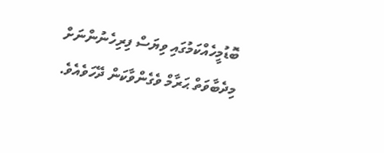ބޮޑުމީހެއްކަމުގައި ވިޔަސް ފިރިހެނުންނަށް މިދެބާވަތް ޙަރާމް ވެގެންވާކަން ދޭހަވެއެވެ.